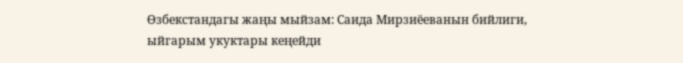Өзбекстандагы жаңы мыйзам: Саида Мирзиёеванын бийлиги, ыйгарым укуктары кеңейди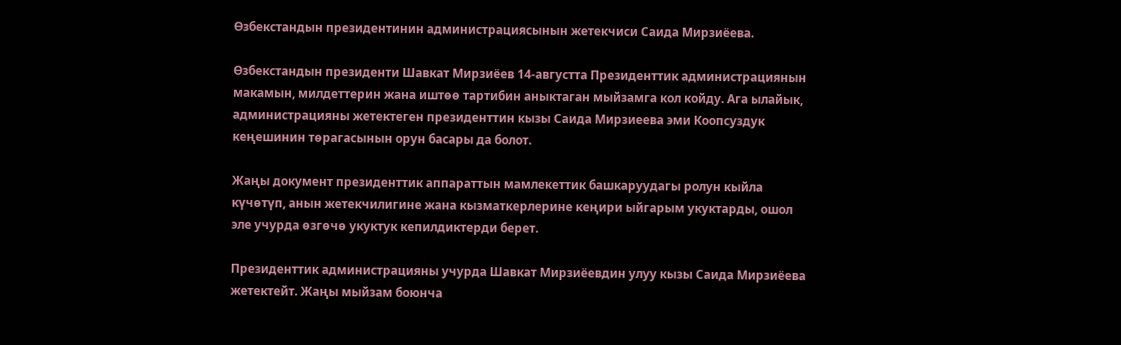Өзбекстандын президентинин администрациясынын жетекчиси Саида Мирзиёева.

Өзбекстандын президенти Шавкат Мирзиёев 14-августта Президенттик администрациянын макамын, милдеттерин жана иштөө тартибин аныктаган мыйзамга кол койду. Ага ылайык, администрацияны жетектеген президенттин кызы Саида Мирзиеева эми Коопсуздук кеңешинин төрагасынын орун басары да болот.

Жаңы документ президенттик аппараттын мамлекеттик башкаруудагы ролун кыйла күчөтүп, анын жетекчилигине жана кызматкерлерине кеңири ыйгарым укуктарды, ошол эле учурда өзгөчө укуктук кепилдиктерди берет.

Президенттик администрацияны учурда Шавкат Мирзиёевдин улуу кызы Саида Мирзиёева жетектейт. Жаңы мыйзам боюнча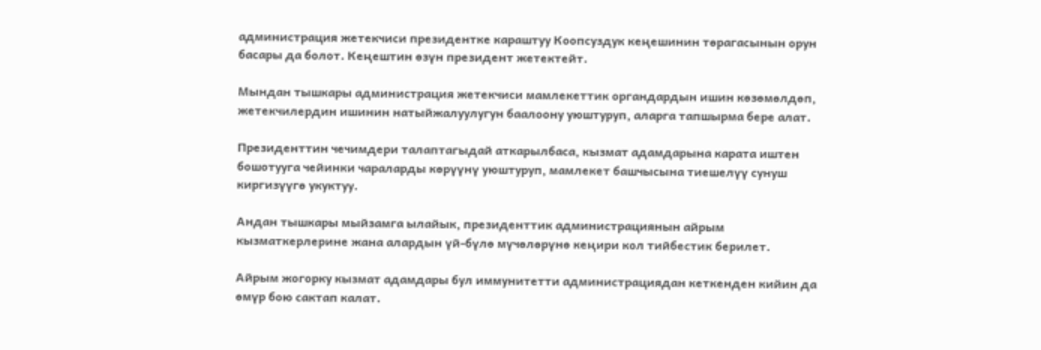администрация жетекчиси президентке караштуу Коопсуздук кеңешинин төрагасынын орун басары да болот. Кеңештин өзүн президент жетектейт.

Мындан тышкары администрация жетекчиси мамлекеттик органдардын ишин көзөмөлдөп, жетекчилердин ишинин натыйжалуулугун баалоону уюштуруп, аларга тапшырма бере алат.

Президенттин чечимдери талаптагыдай аткарылбаса, кызмат адамдарына карата иштен бошотууга чейинки чараларды көрүүнү уюштуруп, мамлекет башчысына тиешелүү сунуш киргизүүгө укуктуу.

Андан тышкары мыйзамга ылайык, президенттик администрациянын айрым кызматкерлерине жана алардын үй-бүлө мүчөлөрүнө кеңири кол тийбестик берилет.

Айрым жогорку кызмат адамдары бул иммунитетти администрациядан кеткенден кийин да өмүр бою сактап калат.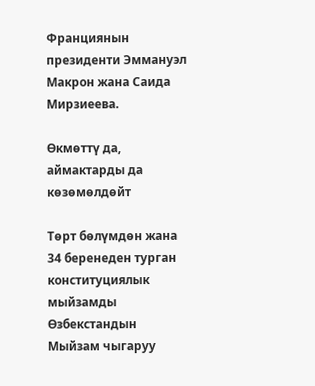Франциянын президенти Эммануэл Макрон жана Саида Мирзиеева.

Өкмөттү да, аймактарды да көзөмөлдөйт

Төрт бөлүмдөн жана 34 беренеден турган конституциялык мыйзамды Өзбекстандын Мыйзам чыгаруу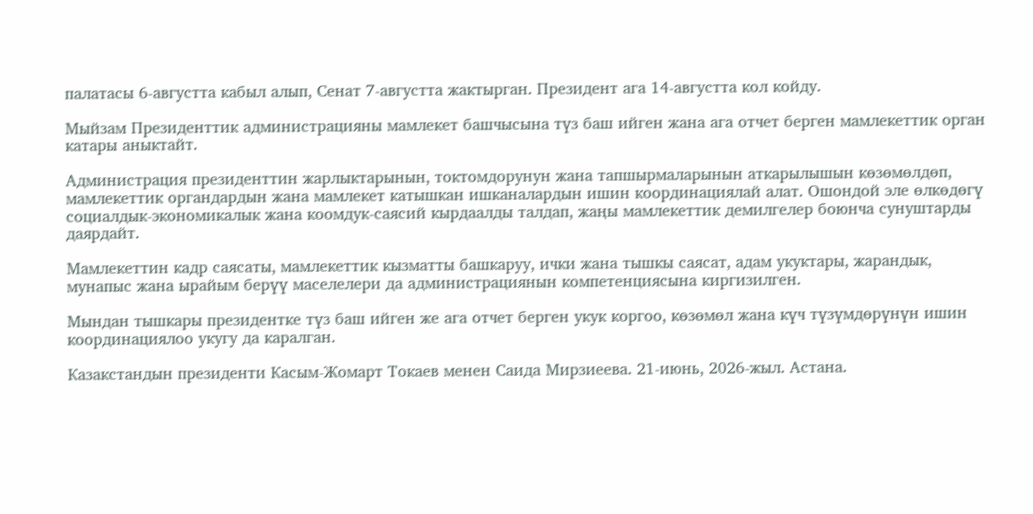палатасы 6-августта кабыл алып, Сенат 7-августта жактырган. Президент ага 14-августта кол койду.

Мыйзам Президенттик администрацияны мамлекет башчысына түз баш ийген жана ага отчет берген мамлекеттик орган катары аныктайт.

Администрация президенттин жарлыктарынын, токтомдорунун жана тапшырмаларынын аткарылышын көзөмөлдөп, мамлекеттик органдардын жана мамлекет катышкан ишканалардын ишин координациялай алат. Ошондой эле өлкөдөгү социалдык-экономикалык жана коомдук-саясий кырдаалды талдап, жаңы мамлекеттик демилгелер боюнча сунуштарды даярдайт.

Мамлекеттин кадр саясаты, мамлекеттик кызматты башкаруу, ички жана тышкы саясат, адам укуктары, жарандык, мунапыс жана ырайым берүү маселелери да администрациянын компетенциясына киргизилген.

Мындан тышкары президентке түз баш ийген же ага отчет берген укук коргоо, көзөмөл жана күч түзүмдөрүнүн ишин координациялоо укугу да каралган.

Казакстандын президенти Касым-Жомарт Токаев менен Саида Мирзиеева. 21-июнь, 2026-жыл. Астана.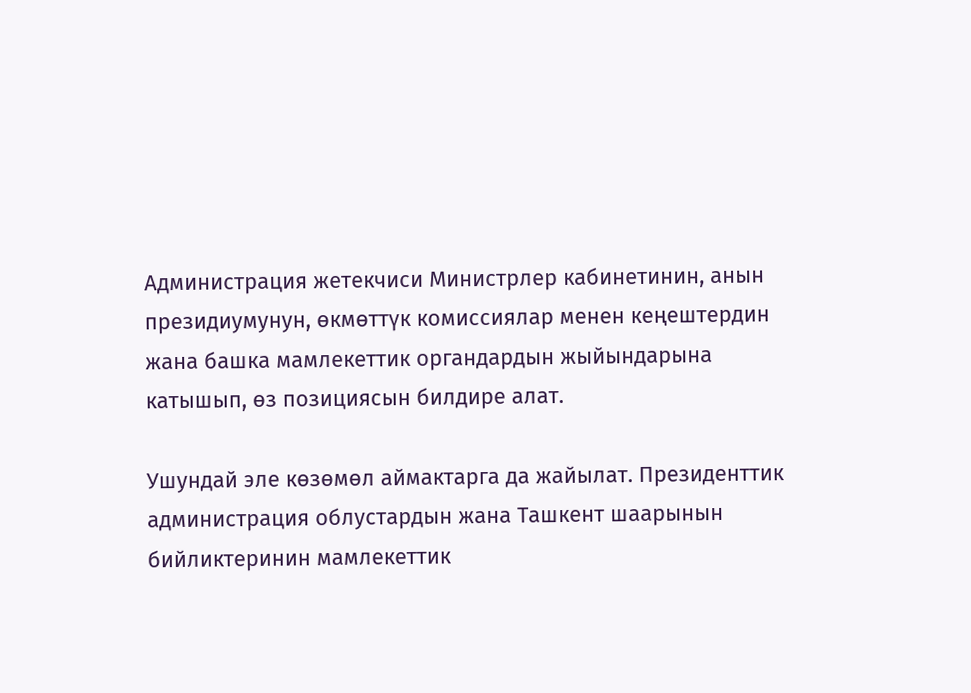Администрация жетекчиси Министрлер кабинетинин, анын президиумунун, өкмөттүк комиссиялар менен кеңештердин жана башка мамлекеттик органдардын жыйындарына катышып, өз позициясын билдире алат.

Ушундай эле көзөмөл аймактарга да жайылат. Президенттик администрация облустардын жана Ташкент шаарынын бийликтеринин мамлекеттик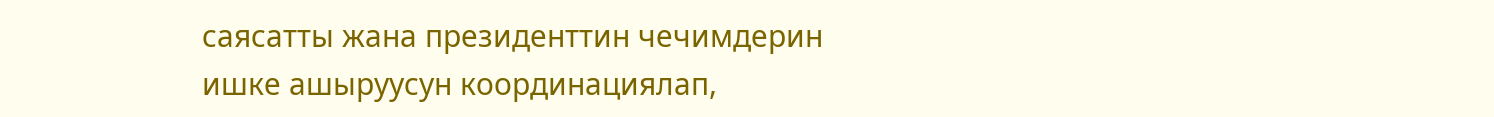саясатты жана президенттин чечимдерин ишке ашыруусун координациялап,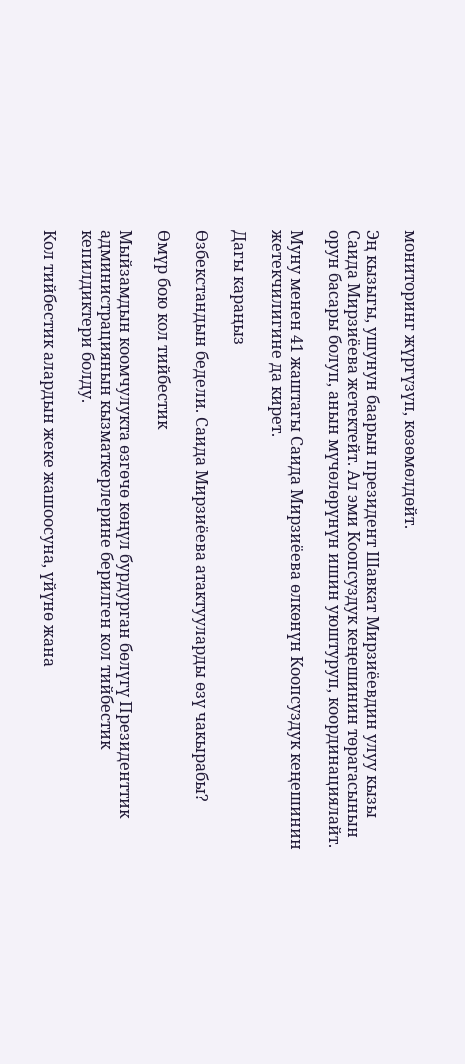мониторинг жүргүзүп, көзөмөлдөйт.

Эң кызыгы, ушунун баарын президент Шавкат Мирзиёевдин улуу кызы Саида Мирзиёева жетектейт. Ал эми Коопсуздук кеңешинин төрагасынын орун басары болуп, анын мүчөлөрүнүн ишин уюштуруп, координациялайт.

Муну менен 41 жаштагы Саида Мирзиёева өлкөнүн Коопсуздук кеңешинин жетекчилигине да кирет.

Дагы караңыз

Өзбекстандын бедели. Саида Мирзиёева атактууларды өзү чакырабы?

Өмүр бою кол тийбестик

Мыйзамдын коомчулукта өзгөчө көңүл бурдурган бөлүгү Президенттик администрациянын кызматкерлерине берилген кол тийбестик кепилдиктери болду.

Кол тийбестик алардын жеке жашоосуна, үйүнө жана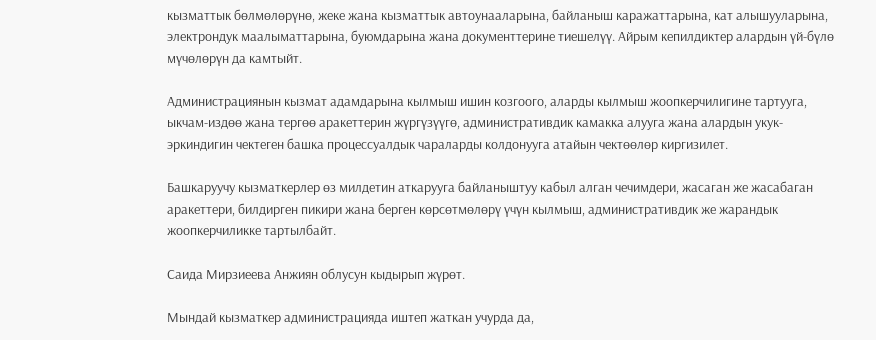кызматтык бөлмөлөрүнө, жеке жана кызматтык автоунааларына, байланыш каражаттарына, кат алышууларына, электрондук маалыматтарына, буюмдарына жана документтерине тиешелүү. Айрым кепилдиктер алардын үй-бүлө мүчөлөрүн да камтыйт.

Администрациянын кызмат адамдарына кылмыш ишин козгоого, аларды кылмыш жоопкерчилигине тартууга, ыкчам-издөө жана тергөө аракеттерин жүргүзүүгө, административдик камакка алууга жана алардын укук-эркиндигин чектеген башка процессуалдык чараларды колдонууга атайын чектөөлөр киргизилет.

Башкаруучу кызматкерлер өз милдетин аткарууга байланыштуу кабыл алган чечимдери, жасаган же жасабаган аракеттери, билдирген пикири жана берген көрсөтмөлөрү үчүн кылмыш, административдик же жарандык жоопкерчиликке тартылбайт.

Саида Мирзиеева Анжиян облусун кыдырып жүрөт.

Мындай кызматкер администрацияда иштеп жаткан учурда да,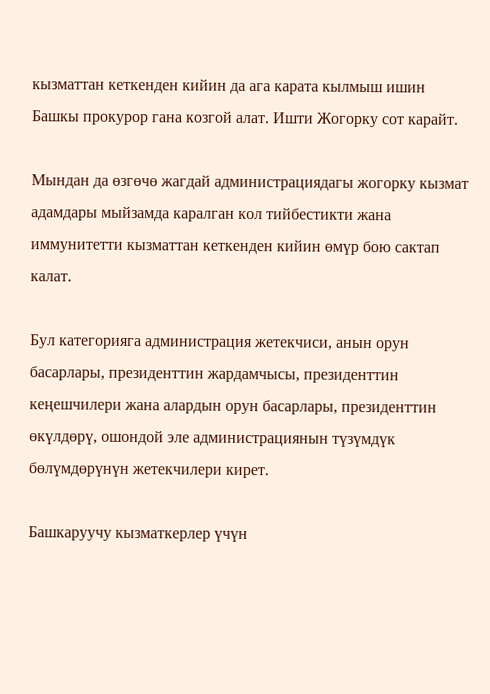кызматтан кеткенден кийин да ага карата кылмыш ишин Башкы прокурор гана козгой алат. Ишти Жогорку сот карайт.

Мындан да өзгөчө жагдай администрациядагы жогорку кызмат адамдары мыйзамда каралган кол тийбестикти жана иммунитетти кызматтан кеткенден кийин өмүр бою сактап калат.

Бул категорияга администрация жетекчиси, анын орун басарлары, президенттин жардамчысы, президенттин кеңешчилери жана алардын орун басарлары, президенттин өкүлдөрү, ошондой эле администрациянын түзүмдүк бөлүмдөрүнүн жетекчилери кирет.

Башкаруучу кызматкерлер үчүн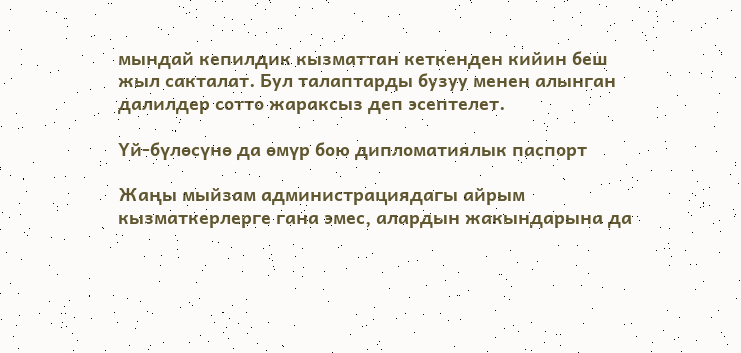мындай кепилдик кызматтан кеткенден кийин беш жыл сакталат. Бул талаптарды бузуу менен алынган далилдер сотто жараксыз деп эсептелет.

Үй-бүлөсүнө да өмүр бою дипломатиялык паспорт

Жаңы мыйзам администрациядагы айрым кызматкерлерге гана эмес, алардын жакындарына да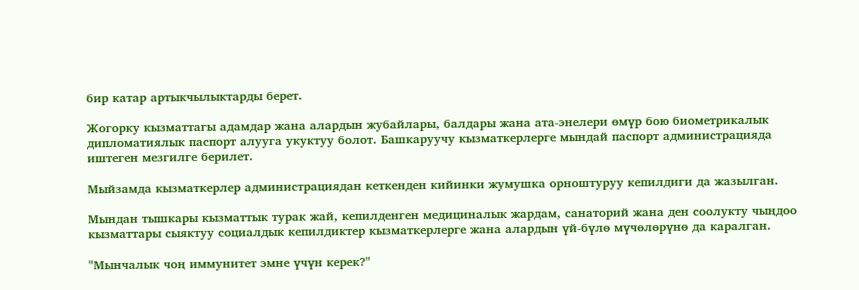бир катар артыкчылыктарды берет.

Жогорку кызматтагы адамдар жана алардын жубайлары, балдары жана ата-энелери өмүр бою биометрикалык дипломатиялык паспорт алууга укуктуу болот. Башкаруучу кызматкерлерге мындай паспорт администрацияда иштеген мезгилге берилет.

Мыйзамда кызматкерлер администрациядан кеткенден кийинки жумушка орноштуруу кепилдиги да жазылган.

Мындан тышкары кызматтык турак жай, кепилденген медициналык жардам, санаторий жана ден соолукту чыңдоо кызматтары сыяктуу социалдык кепилдиктер кызматкерлерге жана алардын үй-бүлө мүчөлөрүнө да каралган.

"Мынчалык чоң иммунитет эмне үчүн керек?"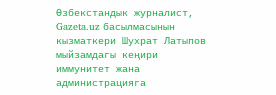Өзбекстандык журналист, Gazeta.uz басылмасынын кызматкери Шухрат Латыпов мыйзамдагы кеңири иммунитет жана администрацияга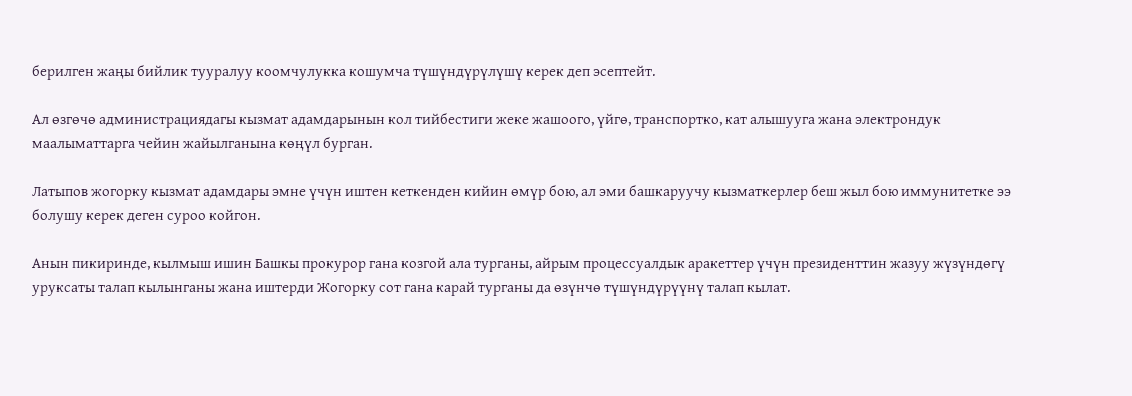берилген жаңы бийлик тууралуу коомчулукка кошумча түшүндүрүлүшү керек деп эсептейт.

Ал өзгөчө администрациядагы кызмат адамдарынын кол тийбестиги жеке жашоого, үйгө, транспортко, кат алышууга жана электрондук маалыматтарга чейин жайылганына көңүл бурган.

Латыпов жогорку кызмат адамдары эмне үчүн иштен кеткенден кийин өмүр бою, ал эми башкаруучу кызматкерлер беш жыл бою иммунитетке ээ болушу керек деген суроо койгон.

Анын пикиринде, кылмыш ишин Башкы прокурор гана козгой ала турганы, айрым процессуалдык аракеттер үчүн президенттин жазуу жүзүндөгү уруксаты талап кылынганы жана иштерди Жогорку сот гана карай турганы да өзүнчө түшүндүрүүнү талап кылат.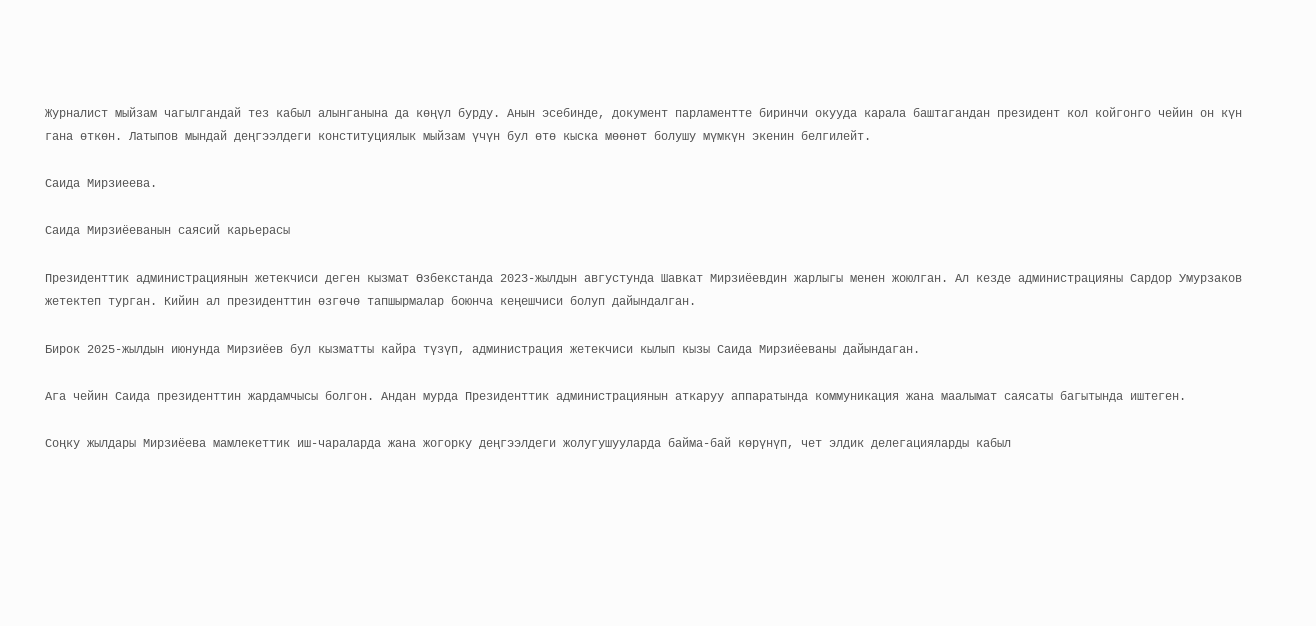Журналист мыйзам чагылгандай тез кабыл алынганына да көңүл бурду. Анын эсебинде, документ парламентте биринчи окууда карала баштагандан президент кол койгонго чейин он күн гана өткөн. Латыпов мындай деңгээлдеги конституциялык мыйзам үчүн бул өтө кыска мөөнөт болушу мүмкүн экенин белгилейт.

Саида Мирзиеева.

Саида Мирзиёеванын саясий карьерасы

Президенттик администрациянын жетекчиси деген кызмат Өзбекстанда 2023-жылдын августунда Шавкат Мирзиёевдин жарлыгы менен жоюлган. Ал кезде администрацияны Сардор Умурзаков жетектеп турган. Кийин ал президенттин өзгөчө тапшырмалар боюнча кеңешчиси болуп дайындалган.

Бирок 2025-жылдын июнунда Мирзиёев бул кызматты кайра түзүп, администрация жетекчиси кылып кызы Саида Мирзиёеваны дайындаган.

Ага чейин Саида президенттин жардамчысы болгон. Андан мурда Президенттик администрациянын аткаруу аппаратында коммуникация жана маалымат саясаты багытында иштеген.

Соңку жылдары Мирзиёева мамлекеттик иш-чараларда жана жогорку деңгээлдеги жолугушууларда байма-бай көрүнүп, чет элдик делегацияларды кабыл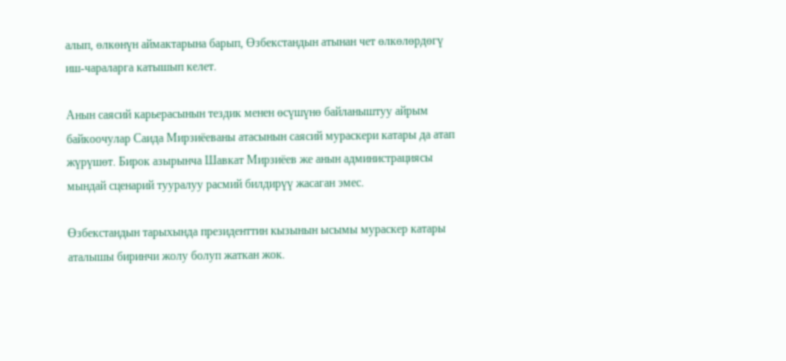алып, өлкөнүн аймактарына барып, Өзбекстандын атынан чет өлкөлөрдөгү иш-чараларга катышып келет.

Анын саясий карьерасынын тездик менен өсүшүнө байланыштуу айрым байкоочулар Саида Мирзиёеваны атасынын саясий мураскери катары да атап жүрүшөт. Бирок азырынча Шавкат Мирзиёев же анын администрациясы мындай сценарий тууралуу расмий билдирүү жасаган эмес.

Өзбекстандын тарыхында президенттин кызынын ысымы мураскер катары аталышы биринчи жолу болуп жаткан жок.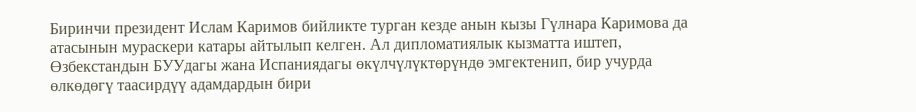Биринчи президент Ислам Каримов бийликте турган кезде анын кызы Гүлнара Каримова да атасынын мураскери катары айтылып келген. Ал дипломатиялык кызматта иштеп, Өзбекстандын БУУдагы жана Испаниядагы өкүлчүлүктөрүндө эмгектенип, бир учурда өлкөдөгү таасирдүү адамдардын бири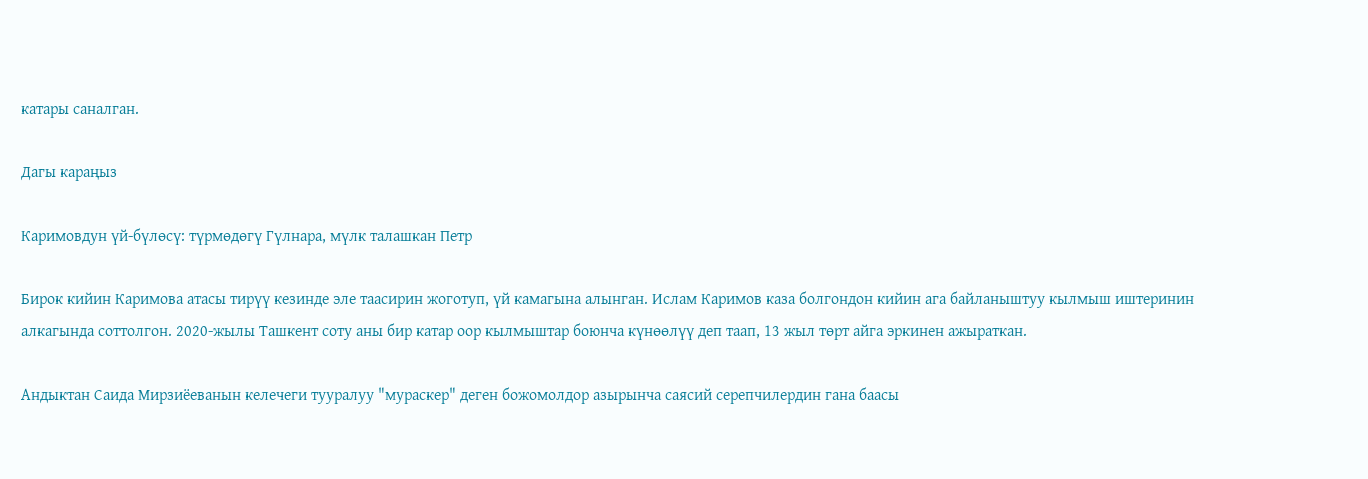катары саналган.

Дагы караңыз

Каримовдун үй-бүлөсү: түрмөдөгү Гүлнара, мүлк талашкан Петр

Бирок кийин Каримова атасы тирүү кезинде эле таасирин жоготуп, үй камагына алынган. Ислам Каримов каза болгондон кийин ага байланыштуу кылмыш иштеринин алкагында соттолгон. 2020-жылы Ташкент соту аны бир катар оор кылмыштар боюнча күнөөлүү деп таап, 13 жыл төрт айга эркинен ажыраткан.

Андыктан Саида Мирзиёеванын келечеги тууралуу "мураскер" деген божомолдор азырынча саясий серепчилердин гана баасы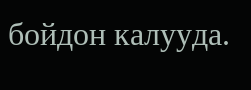бойдон калууда.